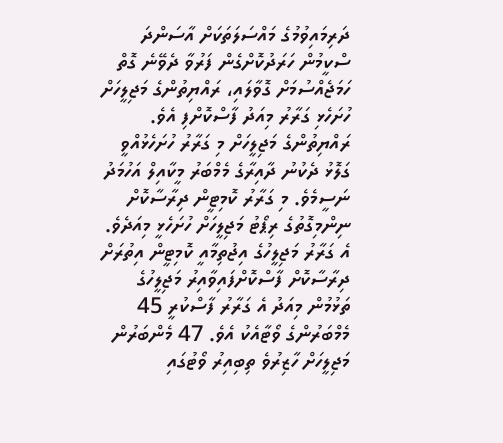ދަރިމައިވުމުގެ މައްސަލަތަކަށް އާސަންދަ ސްކީމުން ހަރަދުކޮށްގެން ފަރުވާ ދެވޭނެ ގޮތް ހަމަޖެއްސުމަށް ގޮވާލައި، ރައްޔިތުންގެ މަޖިލީހަށް ހުށަހެޅި ގަރާރު މިއަދު ފާސްކޮށްފި އެވެ.
ރައްޔިތުންގެ މަޖިލީހަށް މި ގަރާރު ހުށަހެޅުއްވީ ގަލޮޅު ދެކުނު ދާއިރާގެ މެމްބަރު މީކާއިލް އަހުމަދު ނަސީމެވެ. މި ގަރާރު ކޮމިޓީން ދިރާސާކޮށް ނިންމިގޮތުގެ ރިޕޯޓު މަޖިލީހަށް ހުށަހެޅީ މިއަދެވެ.
އެ ގަރާރު މަޖިލީހުގެ އިޖުތިމާއީ ކޮމިޓީން އިތުރަށް ދިރާސާކޮށް ފާސްކޮށްފައިވާއިރު މަޖިލީހުގެ ތަޅުމުން މިއަދު އެ ގަރާރު ފާސްކުރީ 45 މެމްބަރުންގެ ވޯޓާއެކު އެވެ. 47 މެންބަރުން މަޖިލީހަށް ހާޒިރުވެ ތިބިއިރު ވޯޓުގައި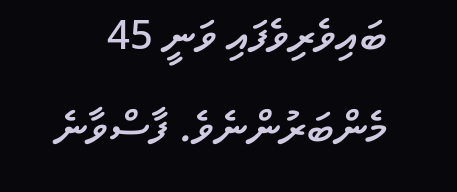ބައިވެރިވެފައި ވަނީ 45 މެންބަރުންނެވެ. ފާސްވާނެ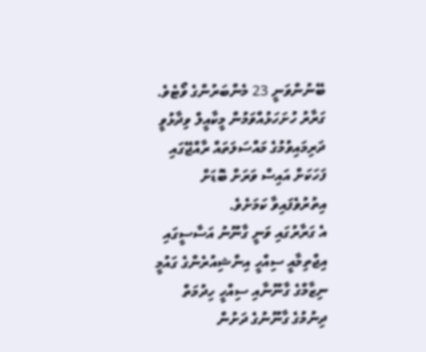ބޭނުންވަނީ 23 މެންބަރުންގެ ވޯޓެވެ.
ގަރާރު ހުށަހަޅުއްވަމުން މީކާއީލް ވިދާޅުވީ ދަރިމައިވުމުގެ މައްސަލަތައް ރާއްޖޭގައި ފަހަކަށް އައިސް ވަރަށް ބޮޑަށް އިތުރުވެފައިވާ ކަމަށެވެ.
އެ ގަރާރުގައި ވަނީ ގާނޫނު އަސާސީގައި އިޖްތިމާއީ ސިއްހީ އިންޝިއުރެންގެ ގައުމީ ނިޒާމްގެ ގާނޫނާއި ސިއްހީ ހިދުމަތް ދިނުމުގެ ގާނޫނުގެ ދަށުން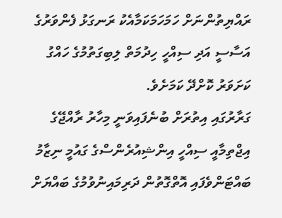ރައްޔިތުންނަށް ހަމަހަމަކަމާއެކު ރަނގަޅު ފެންވަރުގެ އަސާސީ އަދި ސިއްހީ ހިދުމަތް ލިބިގަތުމުގެ ހައްގު ކަށަވަރު ކޮށްދޭ ކަމަށެވެ.
ގަރާރުގައި އިތުރަށް ބުނެފައިވަނީ މިހާރު ރާއްޖޭގެ އިޖްތިމާއީ ސިއްހީ އިންޝިއުރެންސްގެ ގައުމީ ނިޒާމު ބައްޓަންވެފައި އޮތްގޮތުން ދަރިމައިނުވުމުގެ ބައްޔަށް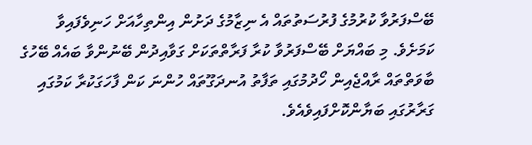ބޭސްފަރުވާ ކުރުމުގެ ފުރުސަތުތައް އެ ނިޒާމުގެ ދަށުން އިންތިހާއަށް ހަނިވެފައިވާ ކަމަށެވެ. މި ބައްޔަށް ބޭސްފަރުވާ ކުރާ ފަރާތްތަކަށް ގަވާއިދުން ބޭނުންވާ ބައެއް ބޭހުގެ ބާވަތްތައް ރާއްޖެއިން ހޯދުމުގައި ތަފާތު އުނދަގޫތައް ހުންނަ ކަން ފާހަގަކުރާ ކަމުގައި ގަރާރުގައި ބަޔާންކޮށްފައިވެއެވެ.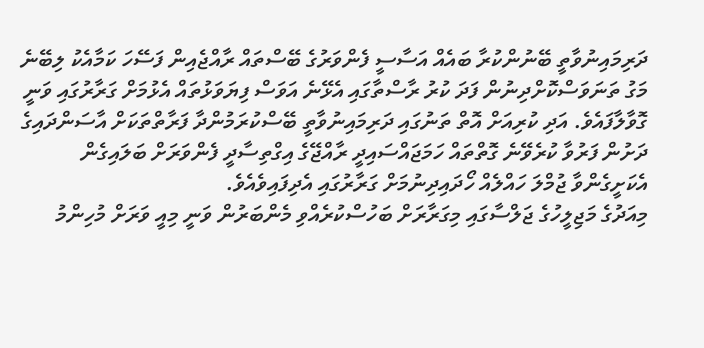ދަރިމައިނުވާތީ ބޭނުންކުރާ ބައެއް އަސާސީ ފެންވަރުގެ ބޭސްތައް ރާއްޖެއިން ފަސޭހަ ކަމާއެކު ލިބޭނެ މަގު ތަނަވަސްކޮށްދިނުން ފަދަ ކުރު ރާސްތާގައި އެޅޭނެ އަވަސް ފިޔަވަޅުތައް އެޅުމަށް ގަރާރުގައި ވަނީ ގޮވާލާފައެވެ. އަދި ކުރިއަށް އޮތް ތަނުގައި ދަރިމައިނުވާތީ ބޭސްކުރަމުންދާ ފަރާތްތަކަށް އާސަންދައިގެ ދަށުން ފަރުވާ ކުރެވޭނެ ގޮތްތައް ހަމަޖައްސައިދީ ރާއްޖޭގެ އިގްތިސާދީ ފެންވަރަށް ބަލައިގެން އެކަށީގެންވާ ޖުމްލަ ހައްލެއް ހޯދައިދިނުމަށް ގަރާރުގައި އެދިފައިވެއެވެ.
މިއަދުގެ މަޖިލީހުގެ ޖަލްސާގައި މިގަރާރަށް ބަހުސްކުރެއްވި މެންބަރުން ވަނީ މިއީ ވަރަށް މުހިންމު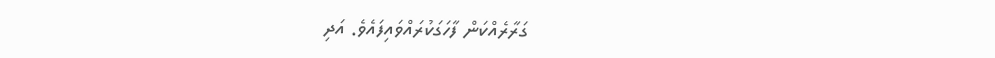ގަރާރެއްކަން ފާހަގަކުރައްވައިފައެވެ. އަދި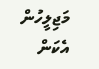މަޖިލީހުން އެކަން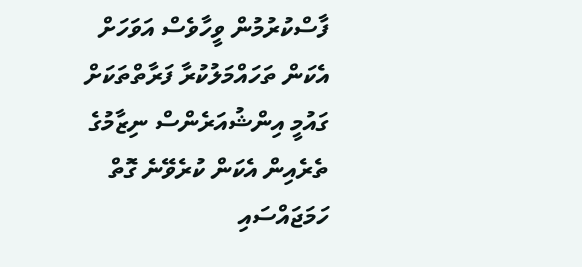ފާސްކުރުމުން ވީހާވެސް އަވަހަށް އެކަން ތަހައްމަލުކުރާ ފަރާތްތަކަށް ގައުމީ އިންޝުއަރެންސް ނިޒާމުގެ ތެރެއިން އެކަން ކުރެވޭނެ ގޮތް ހަމަޖައްސައި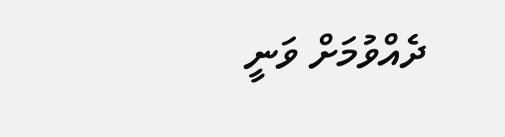ދެއްވުމަށް ވަނީ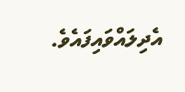އެދިލައްވައިފައެވެ.